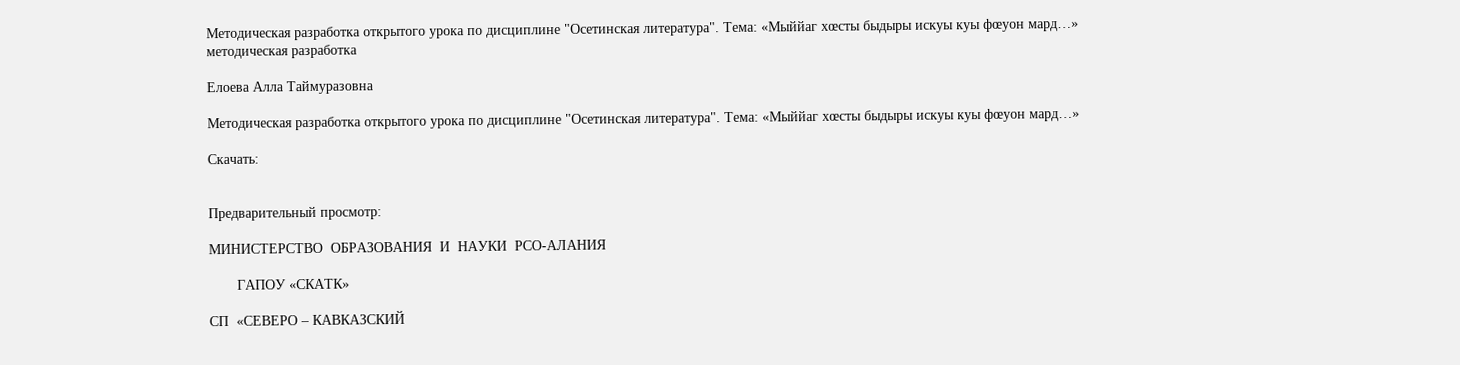Методическая разработка открытого урока по дисциплине "Осетинская литература". Тема: «Мыййаг хœсты быдыры искуы куы фœуон мард…»
методическая разработка

Елоева Алла Таймуразовна

Методическая разработка открытого урока по дисциплине "Осетинская литература". Тема: «Мыййаг хœсты быдыры искуы куы фœуон мард…»

Скачать:


Предварительный просмотр:

МИНИСТЕРСТВО  ОБРАЗОВАНИЯ  И  НАУКИ  РСО-АЛАНИЯ

       ГАПОУ «СКАТК»

СП  «СЕВЕРО – КАВКАЗСКИЙ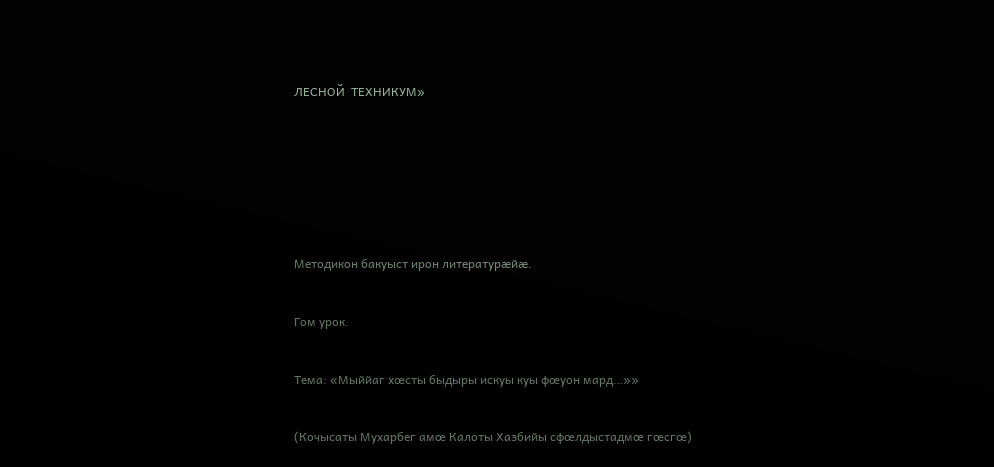ЛЕСНОЙ  ТЕХНИКУМ»





Методикон бакуыст ирон литературæйæ.

Гом урок.

Тема: «Мыййаг хœсты быдыры искуы куы фœуон мард…»»

(Кочысаты Мухарбег амœ Калоты Хазбийы сфœлдыстадмœ гœсгœ)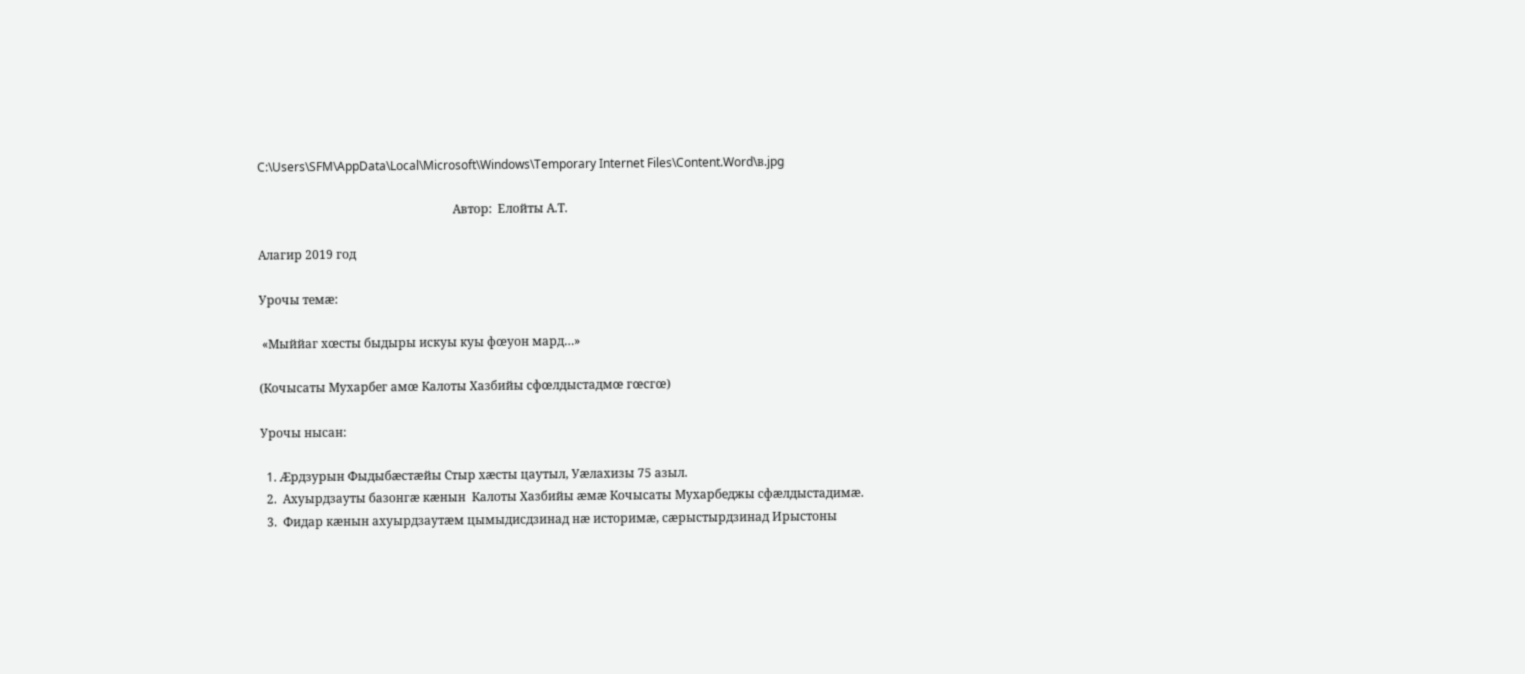C:\Users\SFM\AppData\Local\Microsoft\Windows\Temporary Internet Files\Content.Word\в.jpg

                                                                 Автор:  Елойты А.Т.

Алагир 2019 год

Урочы темæ:

 «Мыййаг хœсты быдыры искуы куы фœуон мард…»

(Кочысаты Мухарбег амœ Калоты Хазбийы сфœлдыстадмœ гœсгœ)

Урочы нысан:

  1. Æрдзурын Фыдыбæстæйы Стыр хæсты цаутыл, Уæлахизы 75 азыл.
  2.  Ахуырдзауты базонгæ кæнын  Калоты Хазбийы æмæ Кочысаты Мухарбеджы сфæлдыстадимæ.
  3.  Фидар кæнын ахуырдзаутæм цымыдисдзинад нæ историмæ, сæрыстырдзинад Ирыстоны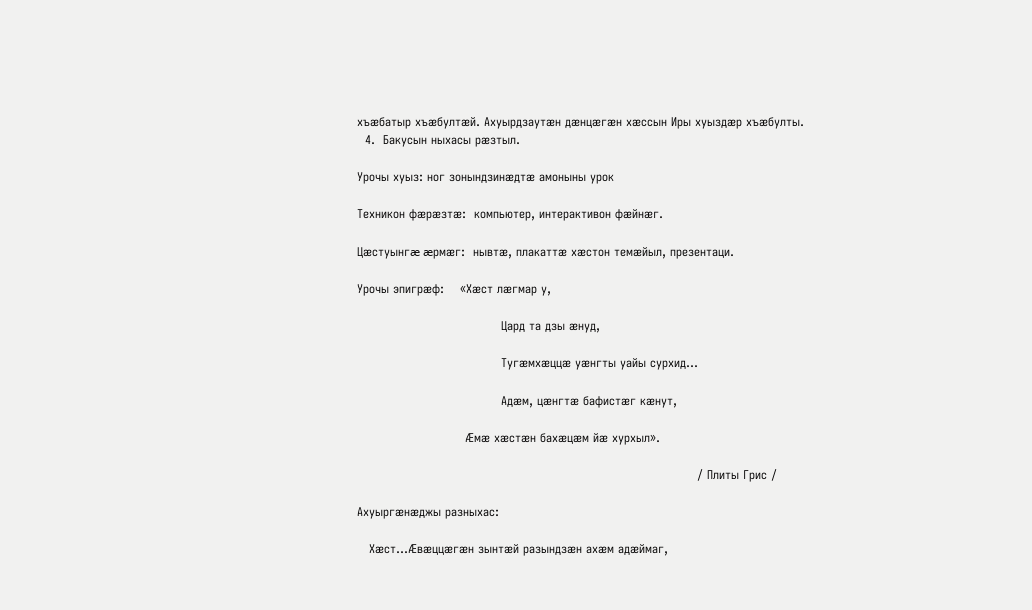хъæбатыр хъæбултæй. Ахуырдзаутæн дæнцæгæн хæссын Иры хуыздæр хъæбулты.
  4.  Бакусын ныхасы рæзтыл.

Урочы хуыз: ног зонындзинæдтæ амоныны урок

Техникон фæрæзтæ:  компьютер, интерактивон фæйнæг.

Цæстуынгæ æрмæг:  нывтæ, плакаттæ хæстон темæйыл, презентаци.

Урочы эпигрæф:    «Хæст лæгмар у,

                                    Цард та дзы æнуд,

                                    Тугæмхæццæ уæнгты уайы сурхид...

                                    Адæм, цæнгтæ бафистæг кæнут,

                                    Æмæ хæстæн бахæцæм йæ хурхыл».

                                                                                     / Плиты Грис /

Ахуыргæнæджы разныхас:

   Хæст...Æвæццæгæн зынтæй разындзæн ахæм адæймаг,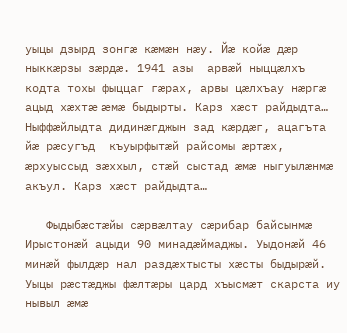уыцы дзырд зонгæ кæмæн нæу. Йæ койæ дæр ныккæрзы зæрдæ. 1941 азы  арвæй ныццæлхъ кодта тохы фыццаг гæрах, арвы цæлхъау нæргæ ацыд хæхтæ æмæ быдырты. Карз хæст райдыдта… Ныффæйлыдта дидинæгджын зад кæрдæг, ацагъта йæ рæсугъд  къуырфытæй райсомы æртæх, æрхуыссыд зæххыл, стæй сыстад æмæ ныгуылæнмæ акъул. Карз хæст райдыдта…

   Фыдыбæстæйы сæрвæлтау сæрибар байсынмæ Ирыстонæй ацыди 90 минадæймаджы. Уыдонæй 46 минæй фылдæр нал раздæхтысты хæсты быдырæй. Уыцы рæстæджы фæлтæры цард хъысмæт скарста иу нывыл æмæ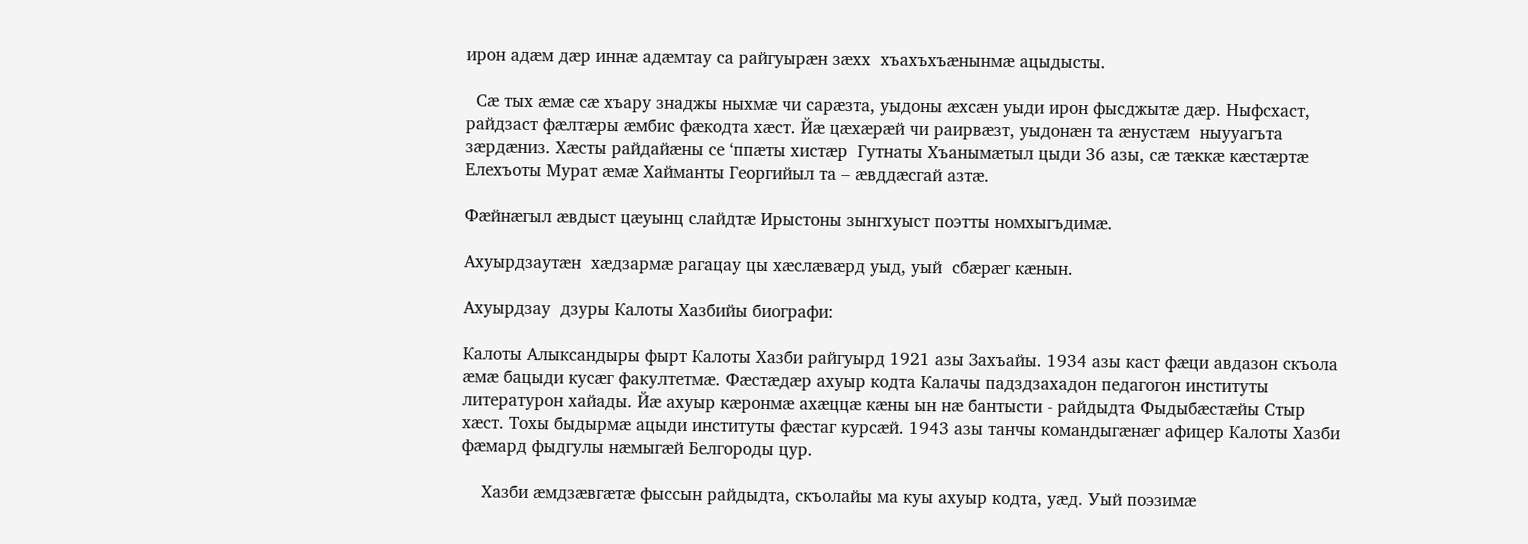ирон адæм дæр иннæ адæмтау са райгуырæн зæхх  хъахъхъæнынмæ ацыдысты.

  Сæ тых æмæ сæ хъару знаджы ныхмæ чи сарæзта, уыдоны æхсæн уыди ирон фысджытæ дæр. Ныфсхаст, райдзаст фæлтæры æмбис фæкодта хæст. Йæ цæхæрæй чи раирвæзт, уыдонæн та æнустæм  ныууагъта зæрдæниз. Хæсты райдайæны се ‘ппæты хистæр  Гутнаты Хъанымæтыл цыди 36 азы, сæ тæккæ кæстæртæ Елехъоты Мурат æмæ Хайманты Георгийыл та – æвддæсгай азтæ.

Фæйнæгыл æвдыст цæуынц слайдтæ Ирыстоны зынгхуыст поэтты номхыгъдимæ.

Ахуырдзаутæн  хæдзармæ рагацау цы хæслæвæрд уыд, уый  сбæрæг кæнын.

Ахуырдзау  дзуры Калоты Хазбийы биографи:

Калоты Алыксандыры фырт Калоты Хазби райгуырд 1921 азы Захъайы. 1934 азы каст фæци авдазон скъола æмæ бацыди кусæг факултетмæ. Фæстæдæр ахуыр кодта Калачы падздзахадон педагогон институты литературон хайады. Йæ ахуыр кæронмæ ахæццæ кæны ын нæ бантысти - райдыдта Фыдыбæстæйы Стыр хæст. Тохы быдырмæ ацыди институты фæстаг курсæй. 1943 азы танчы командыгæнæг афицер Калоты Хазби фæмард фыдгулы нæмыгæй Белгороды цур.

    Хазби æмдзæвгæтæ фыссын райдыдта, скъолайы ма куы ахуыр кодта, уæд. Уый поэзимæ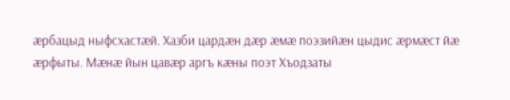æрбацыд ныфсхастæй. Хазби цардæн дæр æмæ поэзийæн цыдис æрмæст йæ æрфыты. Мæнæ йын цавæр аргъ кæны поэт Хъодзаты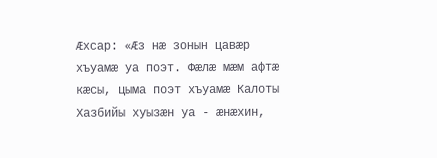Æхсар: «Æз нæ зонын цавæр хъуамæ уа поэт. Фæлæ мæм афтæ кæсы, цыма поэт хъуамæ Калоты Хазбийы хуызæн уа - æнæхин,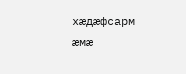хæдæфсарм æмæ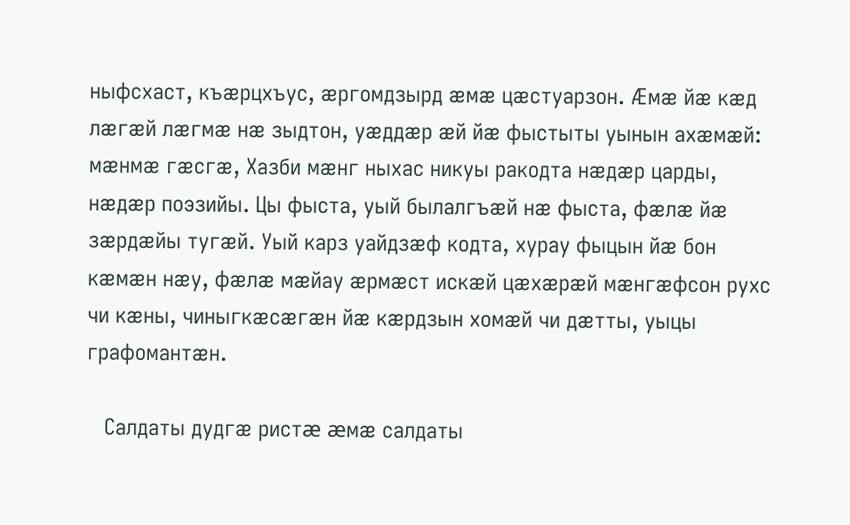ныфсхаст, къæрцхъус, æргомдзырд æмæ цæстуарзон. Æмæ йæ кæд лæгæй лæгмæ нæ зыдтон, уæддæр æй йæ фыстыты уынын ахæмæй: мæнмæ гæсгæ, Хазби мæнг ныхас никуы ракодта нæдæр царды, нæдæр поэзийы. Цы фыста, уый былалгъæй нæ фыста, фæлæ йæ зæрдæйы тугæй. Уый карз уайдзæф кодта, хурау фыцын йæ бон кæмæн нæу, фæлæ мæйау æрмæст искæй цæхæрæй мæнгæфсон рухс чи кæны, чиныгкæсæгæн йæ кæрдзын хомæй чи дæтты, уыцы графомантæн.

   Салдаты дудгæ ристæ æмæ салдаты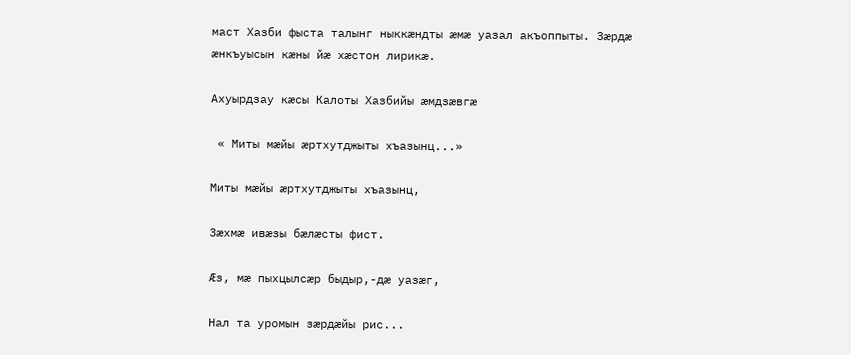маст Хазби фыста талынг ныккæндты æмæ уазал акъоппыты. Зæрдæ æнкъуысын кæны йæ хæстон лирикæ.

Ахуырдзау кæсы Калоты Хазбийы æмдзæвгæ

 « Миты мæйы æртхутджыты хъазынц...»

Миты мæйы æртхутджыты хъазынц,

Зæхмæ ивæзы бæлæсты фист.

Æз, мæ пыхцылсæр быдыр,-дæ уазæг,

Нал та уромын зæрдæйы рис...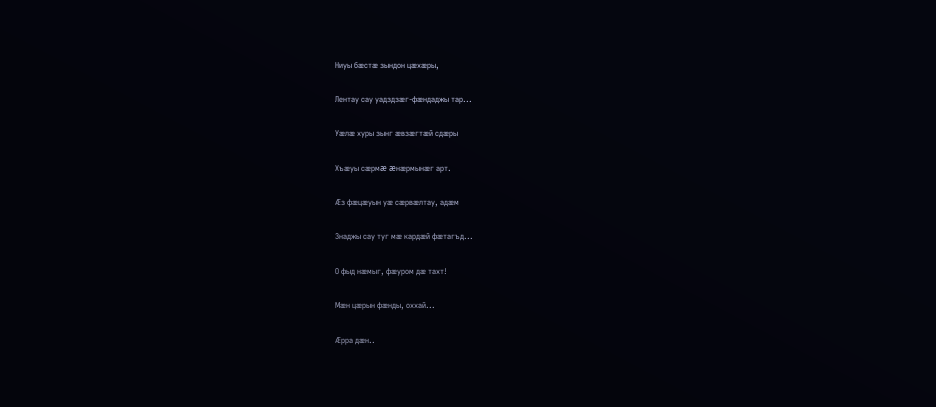Ниуы бæстæ зындон цæхæры,

Лентау сау уадздзæг-фæндаджы тар...

Уæлæ хуры зынг æвзæгтæй сдæры

Хъæуы сæрмæ æнæрмынæг арт.

Æз фæцæуын уæ сæрвæлтау, адæм

Знаджы сау туг мæ кардæй фæтагъд...

О фыд нæмыг, фæуром дæ тахт!

Мæн цæрын фæнды, оххай...

Æрра дæн..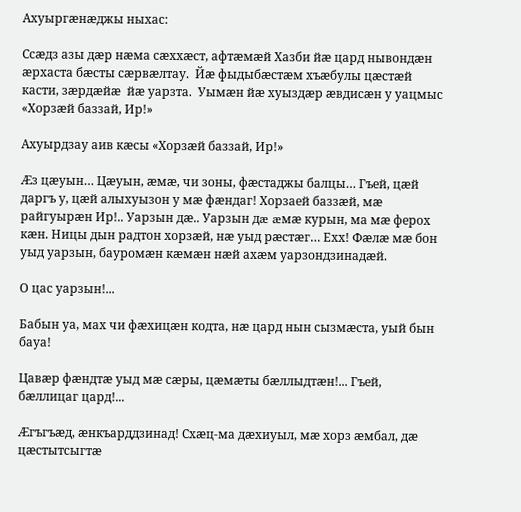Ахуыргæнæджы ныхас:

Ссæдз азы дæр нæма сæххæст, афтæмæй Хазби йæ цард нывондæн æрхаста бæсты сæрвæлтау.  Йæ фыдыбæстæм хъæбулы цæстæй  касти, зæрдæйæ  йæ уарзта.  Уымæн йæ хуыздæр æвдисæн у уацмыс «Хорзæй баззай, Ир!»

Ахуырдзау аив кæсы «Хорзæй баззай, Ир!»

Æз цæуын… Цæуын, æмæ, чи зоны, фæстаджы балцы… Гъей, цæй даргъ у, цæй алыхуызон у мæ фæндаг! Хорзаей баззæй, мæ райгуырæн Ир!.. Уарзын дæ.. Уарзын дæ æмæ курын, ма мæ ферох кæн. Ницы дын радтон хорзæй, нæ уыд рæстæг… Ехх! Фæлæ мæ бон уыд уарзын, бауромæн кæмæн нæй ахæм уарзондзинадæй.

О цас уарзын!...

Бабын уа, мах чи фæхицæн кодта, нæ цард нын сызмæста, уый бын бауа!

Цавæр фæндтæ уыд мæ сæры, цæмæты бæллыдтæн!... Гъей, бæллицаг цард!...

Æгъгъæд, æнкъарддзинад! Схæц-ма дæхиуыл, мæ хорз æмбал, дæ цæстытсыгтæ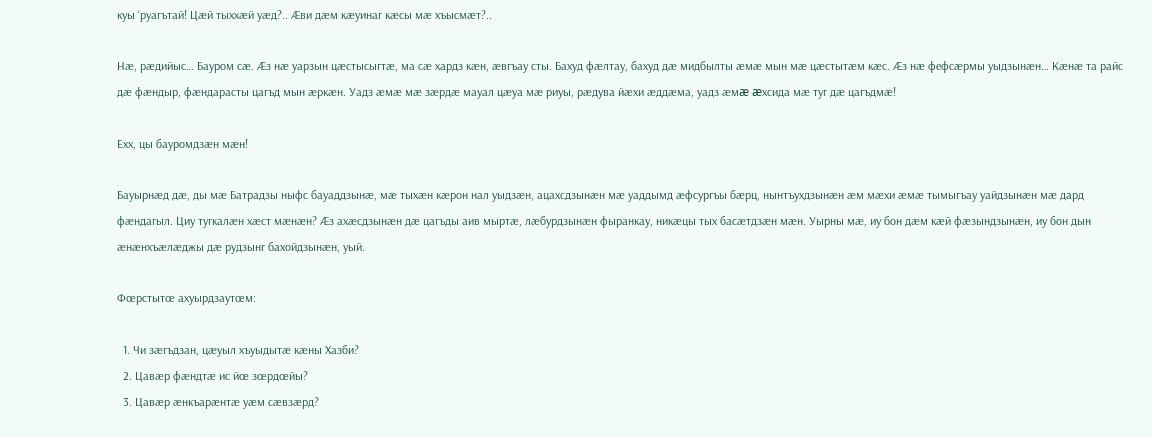куы ‘руагътай! Цæй тыххæй уæд?.. Æви дæм кæуинаг кæсы мæ хъысмæт?..

Нæ, рæдийыс… Бауром сæ. Æз нæ уарзын цæстысыгтæ, ма сæ хардз кæн, æвгъау сты. Бахуд фæлтау, бахуд дæ мидбылты æмæ мын мæ цæстытæм кæс. Æз нæ фефсæрмы уыдзынæн… Кæнæ та райс дæ фæндыр, фæндарасты цагъд мын æркæн. Уадз æмæ мæ зæрдæ мауал цæуа мæ риуы, рæдува йæхи æддæма, уадз æмæ æхсида мæ туг дæ цагъдмæ!

Ехх, цы бауромдзæн мæн!

Бауырнæд дæ, ды мæ Батрадзы ныфс бауаддзынæ, мæ тыхæн кæрон нал уыдзæн, ацахсдзынæн мæ уаддымд æфсургъы бæрц, нынтъухдзынæн æм мæхи æмæ тымыгъау уайдзынæн мæ дард фæндагыл. Циу тугкалæн хæст мæнæн? Æз ахæсдзынæн дæ цагъды аив мыртæ, лæбурдзынæн фыранкау, никæцы тых басæтдзæн мæн. Уырны мæ, иу бон дæм кæй фæзындзынæн, иу бон дын æнæнхъæлæджы дæ рудзынг бахойдзынæн, уый.

Фœрстытœ ахуырдзаутœм:

  1. Чи зæгъдзан, цæуыл хъуыдытæ кæны Хазби?
  2. Цавæр фæндтæ ис йœ зœрдœйы?
  3. Цавæр æнкъарæнтæ уæм сæвзæрд?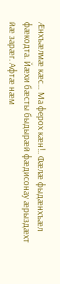Æнхъæлмæ кæс… Ма ферох кæн!.. Фæлæ фыдæнхъæл фæкодта. Йæхи бæсты быдырæй фæдисонау æрыздæхт йæ зарæг. Афтæ нæм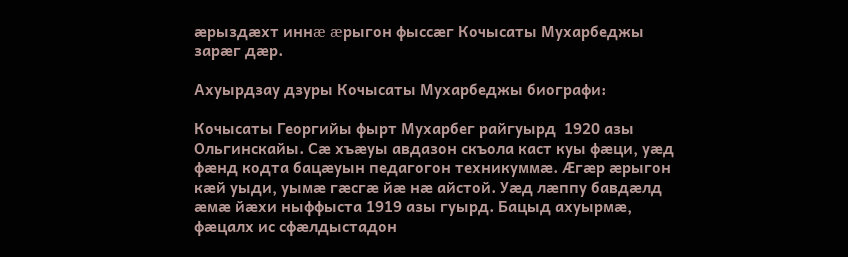æрыздæхт иннæ æрыгон фыссæг Кочысаты Мухарбеджы зарæг дæр.

Ахуырдзау дзуры Кочысаты Мухарбеджы биографи:

Кочысаты Георгийы фырт Мухарбег райгуырд  1920 азы Ольгинскайы. Сæ хъæуы авдазон скъола каст куы фæци, уæд фæнд кодта бацæуын педагогон техникуммæ. Æгæр æрыгон кæй уыди, уымæ гæсгæ йæ нæ айстой. Уæд лæппу бавдæлд æмæ йæхи ныффыста 1919 азы гуырд. Бацыд ахуырмæ, фæцалх ис сфæлдыстадон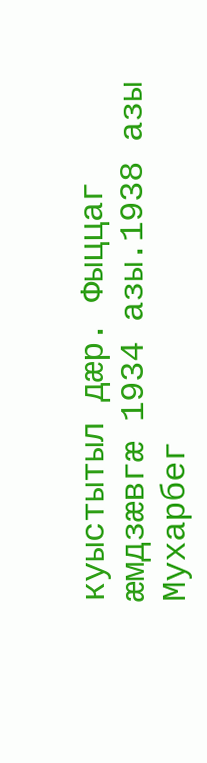куыстытыл дæр. Фыццаг æмдзæвгæ 1934 азы.1938 азы Мухарбег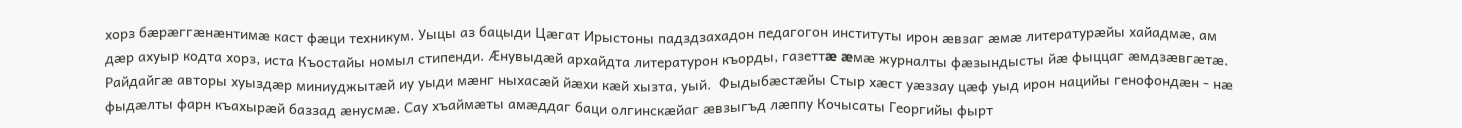хорз бæрæггæнæнтимæ каст фæци техникум. Уыцы аз бацыди Цæгат Ирыстоны падздзахадон педагогон институты ирон æвзаг æмæ литературæйы хайадмæ, ам дæр ахуыр кодта хорз, иста Къостайы номыл стипенди. Æнувыдæй архайдта литературон къорды, газеттæ æмæ журналты фæзындысты йæ фыццаг æмдзæвгæтæ. Райдайгæ авторы хуыздæр миниуджытæй иу уыди мæнг ныхасæй йæхи кæй хызта, уый.  Фыдыбæстæйы Стыр хæст уæззау цæф уыд ирон нацийы генофондæн - нæ фыдæлты фарн къахырæй баззад æнусмæ. Сау хъаймæты амæддаг баци олгинскæйаг æвзыгъд лæппу Кочысаты Георгийы фырт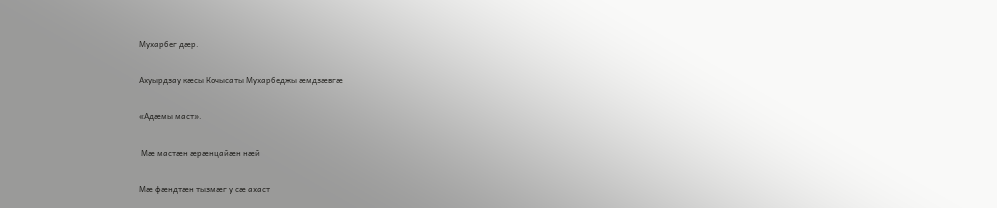Мухарбег дæр.

Ахуырдзау кæсы Кочысаты Мухарбеджы æмдзæвгæ

«Адæмы маст».

 Мæ мастæн æрæнцайæн нæй

Мæ фæндтæн тызмæг у сæ ахаст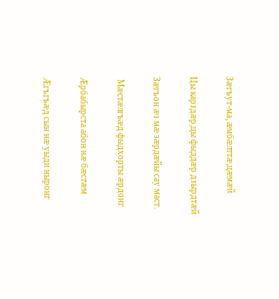Зæгъут-ма, æмбæлттæ,цæмæй

Цы карздæр,цы фыддæр дзырдтæй

Зæгъон æз мæ зæрдæйы сау маст.

 Мæстæлгъæд фыдхорты æрдонг

Æрбабырста абон нæ бæстæм

Æгъгъæд сын нæ уыди ныронг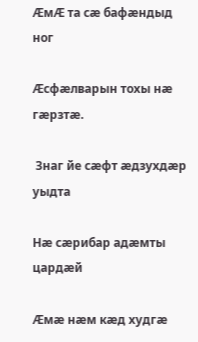ÆмÆ та сæ бафæндыд ног

Æсфæлварын тохы нæ гæрзтæ.

 Знаг йе сæфт æдзухдæр уыдта

Нæ сæрибар адæмты цардæй

Æмæ нæм кæд худгæ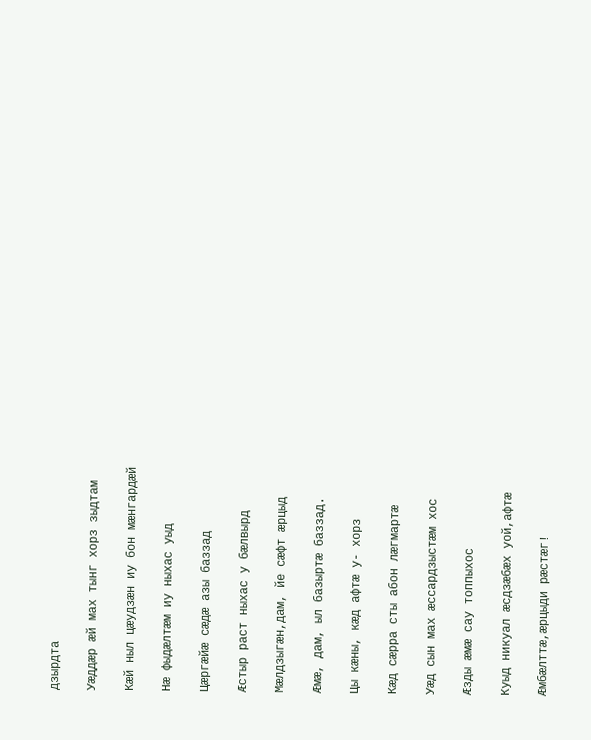дзырдта

Уæддæр æй мах тынг хорз зыдтам

Кæй ныл цæудзæн иу бон мæнгардæй

Нæ фыдæлтæм иу ныхас уыд

Цæргæйæ сæдæ азы баззад

Æстыр раст ныхас у бæлвырд

Мæлдзыгæн,дам, йе сæфт æрцыд

Æмæ, дам, ыл базыртæ баззад.

Цы кæны, кæд афтæ у- хорз

Кæд сæрра сты абон лæгмартæ

Уæд сын мах æссардзыстæм хос

Æзды æмæ сау топпыхос

Куыд никуал æсдзæбæх уой,афтæ

Æмбæлттæ,æрцыди рæстæг!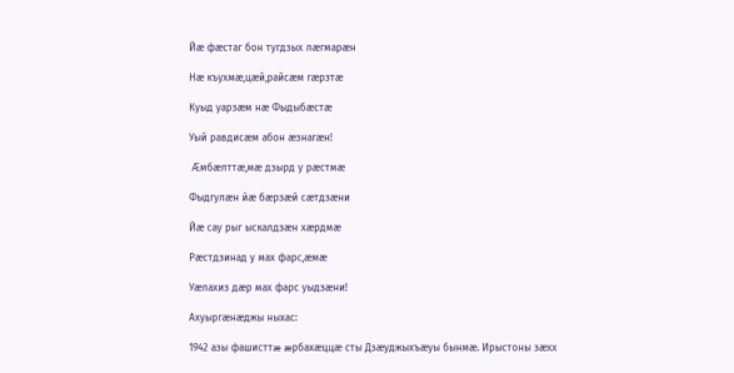Йæ фæстаг бон тугдзых лæгмарæн

Нæ къухмæ,цæй,райсæм гæрзтæ

Куыд уарзæм нæ Фыдыбæстæ

Уый равдисæм абон æзнагæн!

 Æмбæлттæ,мæ дзырд у рæстмæ

Фыдгулæн йæ бæрзæй сæтдзæни

Йæ сау рыг ыскалдзæн хæрдмæ

Рæстдзинад у мах фарс,æмæ

Уæлахиз дæр мах фарс уыдзæни!

Ахуыргæнæджы ныхас:

1942 азы фашисттæ æрбахæццæ сты Дзæуджыхъæуы бынмæ. Ирыстоны зæхх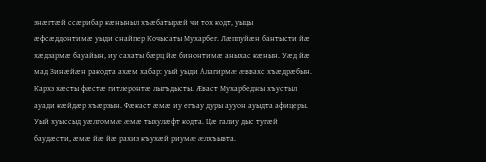знæгтæй ссæрибар кæныныл хъæбатырæй чи тох кодт, уыцы æфсæддонтимæ уыди снайпер Кочысаты Мухарбег. Лæппуйæн бантысти йæ хæдзармæ бауайын, иу сахаты бæрц йæ бинонтимæ аныхас кæнын. Уæд йæ мад Зинæйæн ракодта ахæм хабар: уый уыди Алагирмæ æввахс хъæдрæбын. Кархз хæсты фæстæ гитлеронтæ лыгъдысты. Æваст Мухарбеджы хъустыл ауади кæйдæр хъæрзын. Фæкаст æмæ иу егъау дуры аууон ауыдта афицеры. Уый хуыссыд уæлгоммæ æмæ тыхулæфт кодта. Цæ галиу дыс тугæй баудæсти, æмæ йæ йæ рахиз къухæй риумæ æлхъывта.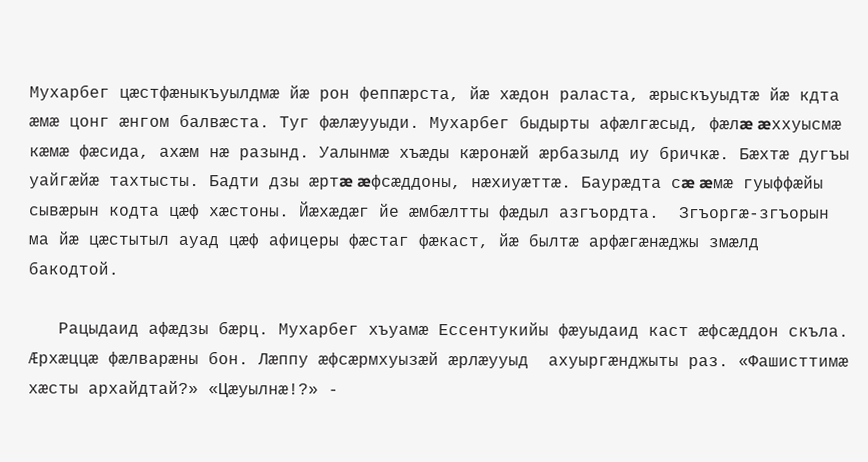Мухарбег цæстфæныкъуылдмæ йæ рон феппæрста, йæ хæдон раласта, æрыскъуыдтæ йæ кдта æмæ цонг æнгом балвæста. Туг фæлæууыди. Мухарбег быдырты афæлгæсыд, фæлæ æххуысмæ кæмæ фæсида, ахæм нæ разынд. Уалынмæ хъæды кæронæй æрбазылд иу бричкæ. Бæхтæ дугъы уайгæйæ тахтысты. Бадти дзы æртæ æфсæддоны, нæхиуæттæ. Баурæдта сæ æмæ гуыффæйы сывæрын кодта цæф хæстоны. Йæхæдæг йе æмбæлтты фæдыл азгъордта.  Згъоргæ-згъорын ма йæ цæстытыл ауад цæф афицеры фæстаг фæкаст, йæ былтæ арфæгæнæджы змæлд бакодтой.

   Рацыдаид афæдзы бæрц. Мухарбег хъуамæ Ессентукийы фæуыдаид каст æфсæддон скъла. Æрхæццæ фæлварæны бон. Лæппу æфсæрмхуызæй æрлæууыд  ахуыргæнджыты раз. «Фашисттимæ хæсты архайдтай?» «Цæуылнæ!?» -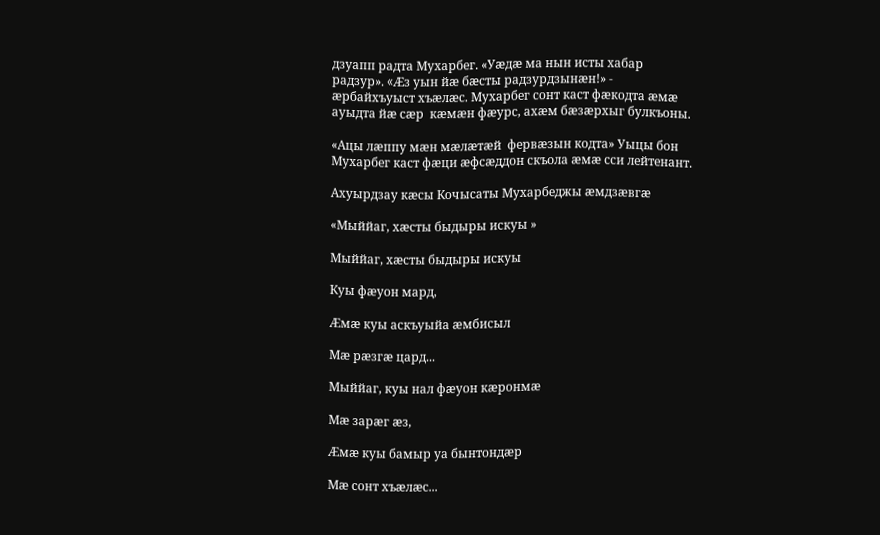дзуапп радта Мухарбег. «Уæдæ ма нын исты хабар радзур». «Æз уын йæ бæсты радзурдзынæн!» - æрбайхъуыст хъæлæс. Мухарбег сонт каст фæкодта æмæ ауыдта йæ сæр  кæмæн фæурс, ахæм бæзæрхыг булкъоны.

«Ацы лæппу мæн мæлæтæй  фервæзын кодта» Уыцы бон Мухарбег каст фæци æфсæддон скъола æмæ сси лейтенант.

Ахуырдзау кæсы Кочысаты Мухарбеджы æмдзæвгæ

«Мыййаг, хæсты быдыры искуы »

Мыййаг, хæсты быдыры искуы

Куы фæуон мард,

Æмæ куы аскъуыйа æмбисыл

Мæ рæзгæ цард...

Мыййаг, куы нал фæуон кæронмæ

Мæ зарæг æз,

Æмæ куы бамыр уа бынтондæр

Мæ сонт хъæлæс...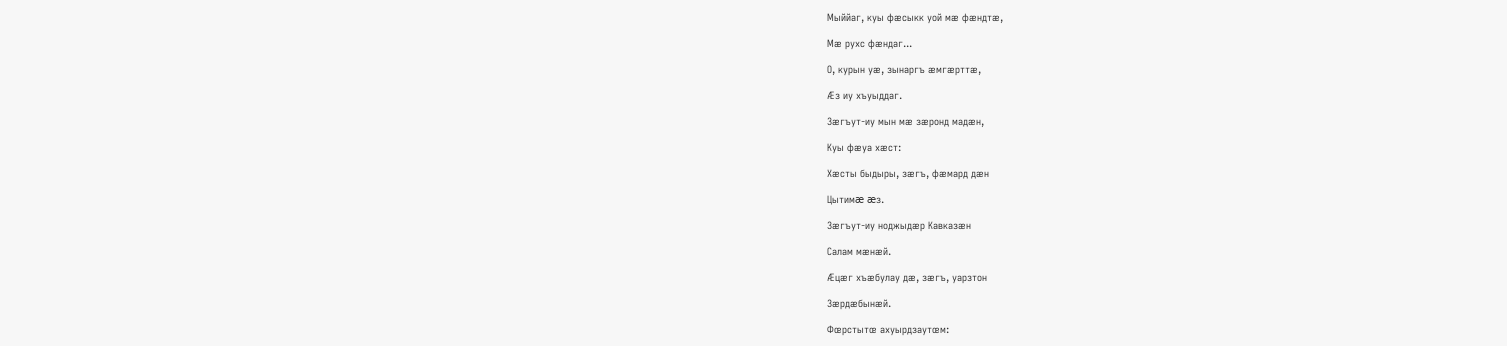Мыййаг, куы фæсыкк уой мæ фæндтæ,

Мæ рухс фæндаг...

О, курын уæ, зынаргъ æмгæрттæ,

Æз иу хъуыддаг.

Зæгъут-иу мын мæ зæронд мадæн,

Куы фæуа хæст:

Хæсты быдыры, зæгъ, фæмард дæн

Цытимæ æз.

Зæгъут-иу ноджыдæр Кавказæн

Салам мæнæй.

Æцæг хъæбулау дæ, зæгъ, уарзтон

Зæрдæбынæй.

Фœрстытœ ахуырдзаутœм: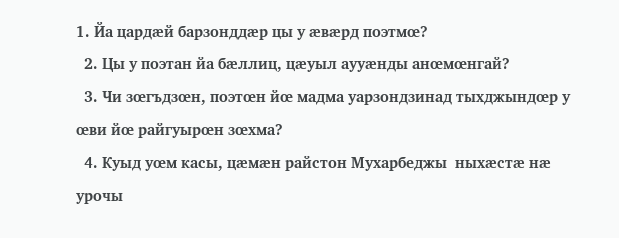1. Йа цардæй барзонддæр цы у æвæрд поэтмœ?
  2. Цы у поэтан йа бæллиц, цæуыл аууæнды анœмœнгай?
  3. Чи зœгъдзœн, поэтœн йœ мадма уарзондзинад тыхджындœр у œви йœ райгуырœн зœхма?
  4. Куыд уœм касы, цæмæн райстон Мухарбеджы  ныхæстæ нæ урочы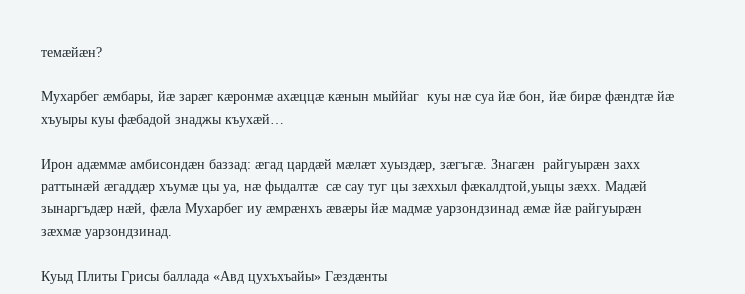темæйæн?

Мухарбег æмбары, йæ зарæг кæронмæ ахæццæ кæнын мыййаг  куы нæ суа йæ бон, йæ бирæ фæндтæ йæ хъуыры куы фæбадой знаджы къухæй…

Ирон адæммæ амбисондæн баззад: æгад цардæй мæлæт хуыздæр, зæгъгæ. Знагæн  райгуырæн захх раттынæй æгаддæр хъумæ цы уа, нæ фыдалтæ  сæ сау туг цы зæххыл фæкалдтой,уыцы зæхх. Мадæй зынаргъдæр нæй, фæла Мухарбег иу æмрæнхъ æвæры йæ мадмæ уарзондзинад æмæ йæ райгуырæн зæхмæ уарзондзинад.

Куыд Плиты Грисы баллада «Авд цухъхъайы» Гæздæнты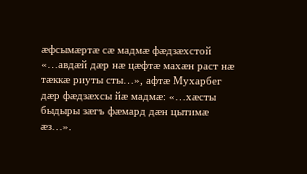æфсымæртæ сæ мадмæ фæдзæхстой «…авдæй дæр нæ цæфтæ махæн раст нæ тæккæ риуты сты…», афтæ Мухарбег дæр фæдзæхсы йæ мадмæ: «…хæсты быдыры зæгъ фæмард дæн цытимæ æз…».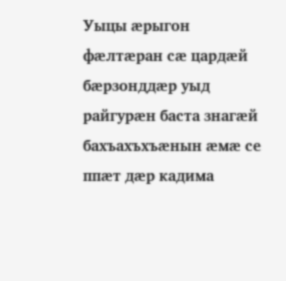Уыцы æрыгон фæлтæран сæ цардæй бæрзонддæр уыд райгурæн баста знагæй бахъахъхъæнын æмæ се ппæт дæр кадима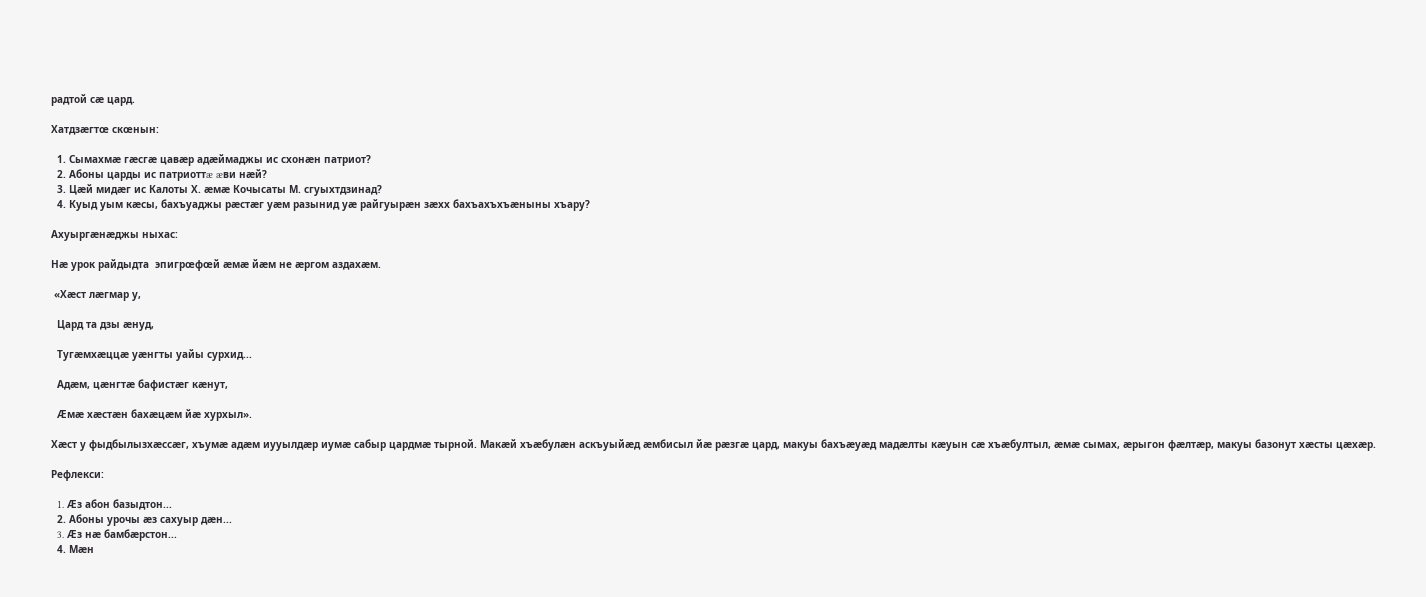радтой сæ цард.

Хатдзæгтœ скœнын:

  1. Сымахмæ гæсгæ цавæр адæймаджы ис схонæн патриот?
  2. Абоны царды ис патриоттæ æви нæй?
  3. Цæй мидæг ис Калоты Х. æмæ Кочысаты М. сгуыхтдзинад?
  4. Куыд уым кæсы, бахъуаджы рæстæг уæм разынид уæ райгуырæн зæхх бахъахъхъæныны хъару?

Ахуыргæнæджы ныхас:

Нæ урок райдыдта  эпигрœфœй æмæ йæм не æргом аздахæм.

 «Хæст лæгмар у,

  Цард та дзы æнуд,

  Тугæмхæццæ уæнгты уайы сурхид...

  Адæм, цæнгтæ бафистæг кæнут,

  Æмæ хæстæн бахæцæм йæ хурхыл».

Хæст у фыдбылызхæссæг, хъумæ адæм иууылдæр иумæ сабыр цардмæ тырной. Макæй хъæбулæн аскъуыйæд æмбисыл йæ рæзгæ цард, макуы бахъæуæд мадæлты кæуын сæ хъæбултыл, æмæ сымах, æрыгон фæлтæр, макуы базонут хæсты цæхæр.

Рефлекси:

  1. Æз абон базыдтон...
  2. Абоны урочы æз сахуыр дæн...
  3. Æз нæ бамбæрстон...
  4. Мæн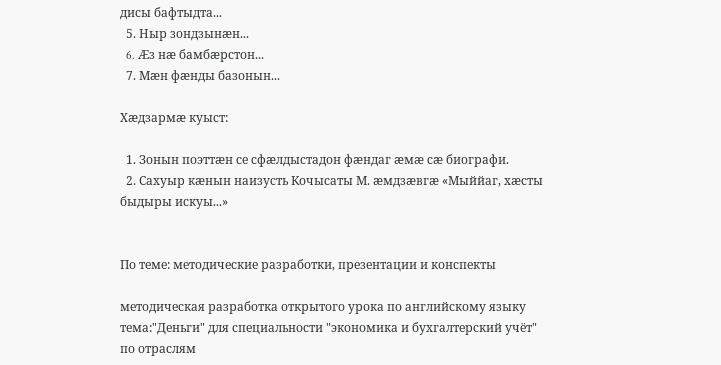дисы бафтыдта...
  5. Ныр зондзынæн...
  6. Æз нæ бамбæрстон...
  7. Мæн фæнды базонын...

Хæдзармæ куыст:

  1. Зонын поэттæн се сфæлдыстадон фæндаг æмæ сæ биографи.
  2. Сахуыр кæнын наизусть Кочысаты М. æмдзæвгæ «Мыййаг, хæсты быдыры искуы...»


По теме: методические разработки, презентации и конспекты

методическая разработка открытого урока по английскому языку тема:"Деньги" для специальности "экономика и бухгалтерский учёт" по отраслям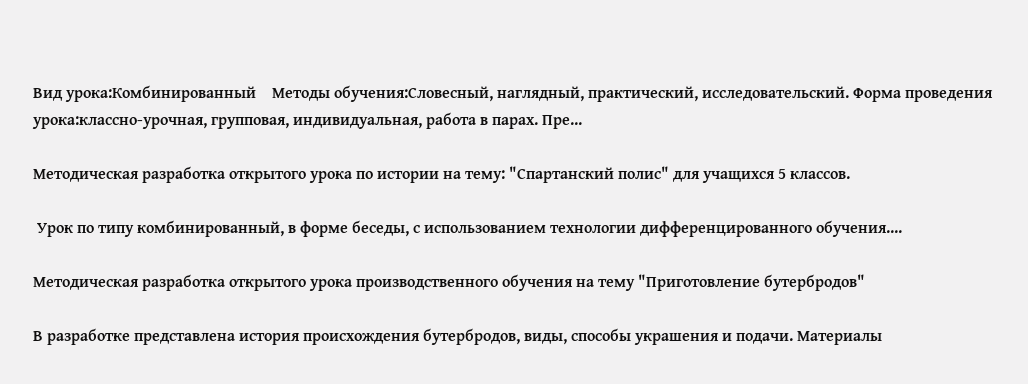Вид урока:Комбинированный    Методы обучения:Словесный, наглядный, практический, исследовательский. Форма проведения урока:классно-урочная, групповая, индивидуальная, работа в парах. Пре...

Методическая разработка открытого урока по истории на тему: "Спартанский полис" для учащихся 5 классов.

 Урок по типу комбинированный, в форме беседы, с использованием технологии дифференцированного обучения....

Методическая разработка открытого урока производственного обучения на тему "Приготовление бутербродов"

В разработке представлена история происхождения бутербродов, виды, способы украшения и подачи. Материалы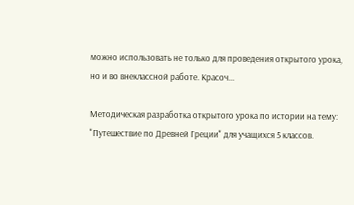можно использовать не только для проведения открытого урока, но и во внеклассной работе. Красоч...

Методическая разработка открытого урока по истории на тему: "Путешествие по Древней Греции" для учащихся 5 классов.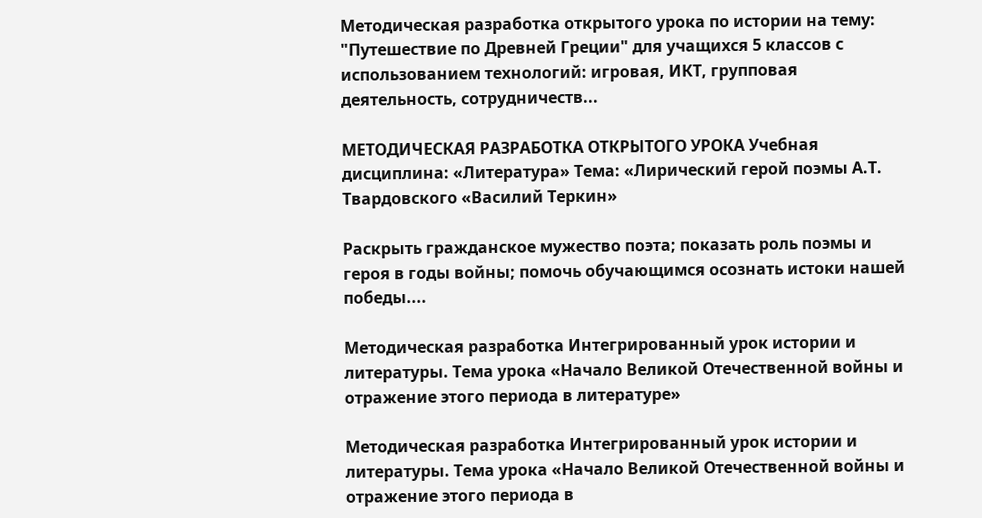Методическая разработка открытого урока по истории на тему: "Путешествие по Древней Греции" для учащихся 5 классов с использованием технологий: игровая, ИКТ, групповая деятельность, сотрудничеств...

МЕТОДИЧЕСКАЯ РАЗРАБОТКА ОТКРЫТОГО УРОКА Учебная дисциплина: «Литература» Тема: «Лирический герой поэмы А.Т. Твардовского «Василий Теркин»

Раскрыть гражданское мужество поэта; показать роль поэмы и героя в годы войны; помочь обучающимся осознать истоки нашей победы....

Методическая разработка Интегрированный урок истории и литературы. Тема урока «Начало Великой Отечественной войны и отражение этого периода в литературе»

Методическая разработка Интегрированный урок истории и литературы. Тема урока «Начало Великой Отечественной войны и отражение этого периода в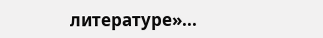литературе»...